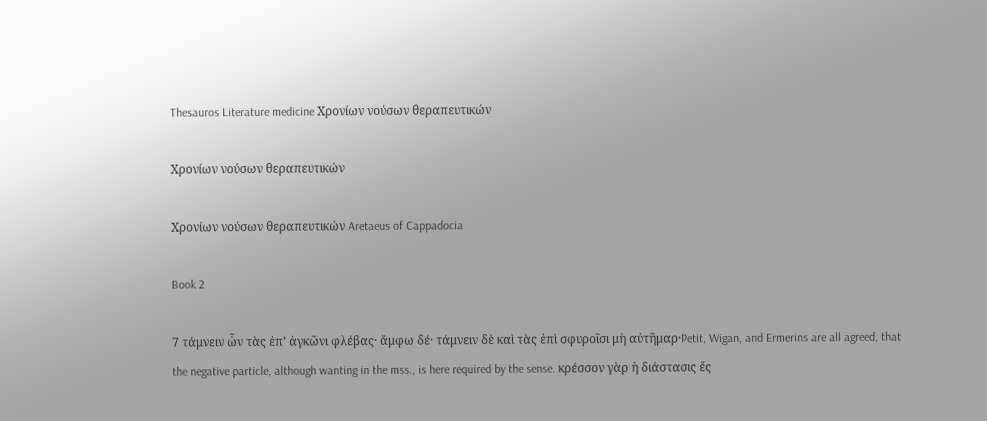Thesauros Literature medicine Χρονίων νούσων θεραπευτικών

Χρονίων νούσων θεραπευτικών

Χρονίων νούσων θεραπευτικών Aretaeus of Cappadocia

Book 2

7 τάμνειν ὦν τὰς ἐπʼ ἀγκῶνι φλέβας· ἄμφω δέ· τάμνειν δὲ καὶ τὰς ἐπὶ σφυροῖσι μὴ αὐτῆμαρ·Petit, Wigan, and Ermerins are all agreed, that the negative particle, although wanting in the mss., is here required by the sense. κρέσσον γὰρ ἡ διάστασις ἔς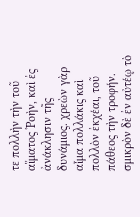τε πολλὴν τὴν τοῦ αἵματος Ῥοὴν, καὶ ἐς ἀνάκλησιν τῆς δυνάμιος. χρεὼν γὰρ αἷμα πολλάκις καὶ πολλὸν ἐκχέαι, τοῦ πάθεος τὴν τροφήν. σμικρὸν δὲ ἐν αὐτέῳ τὸ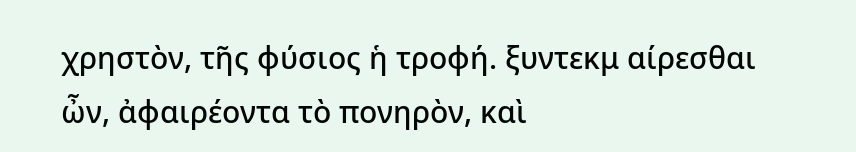χρηστὸν, τῆς φύσιος ἡ τροφή. ξυντεκμ αίρεσθαι ὦν, ἀφαιρέοντα τὸ πονηρὸν, καὶ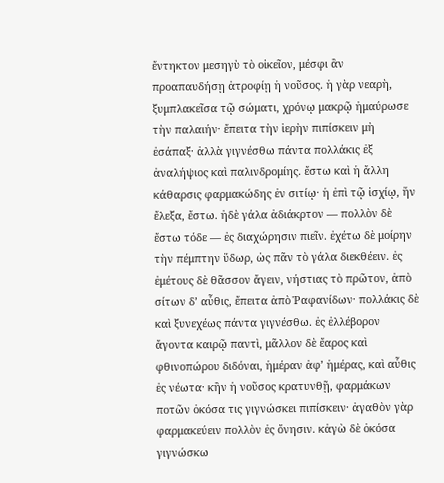ἔντηκτον μεσηγὺ τὸ οἰκεῖον, μέσφι ἂν προαπαυδήσῃ ἀτροφίῃ ἡ νοῦσος. ἡ γὰρ νεαρὴ, ξυμπλακεῖσα τῷ σώματι, χρόνῳ μακρῷ ἠμαύρωσε τὴν παλαιήν· ἔπειτα τὴν ἱερὴν πιπίσκειν μὴ ἐσάπαξ· ἀλλὰ γιγνέσθω πάντα πολλάκις ἐξ ἀναλήψιος καὶ παλινδρομίης. ἔστω καὶ ἡ ἄλλη κάθαρσις φαρμακώδης ἐν σιτίῳ· ἡ ἐπὶ τῷ ἰσχίῳ, ἥν ἔλεξα, ἔστω. ἠδὲ γάλα ἀδιάκρτον — πολλὸν δὲ ἔστω τόδε — ἐς διαχώρησιν πιεῖν. ἐχέτω δὲ μοίρην τὴν πέμπτην ὕδωρ, ὡς πᾶν τὸ γάλα διεκθέειν. ἐς ἐμέτους δὲ θᾶσσον ἄγειν, νήστιας τὸ πρῶτον, ἀπὸ σίτων δʼ αὖθις, ἔπειτα ἀπὸ Ῥαφανίδων· πολλάκις δὲ καὶ ξυνεχέως πάντα γιγνέσθω. ἐς ἐλλέβορον ἄγοντα καιρῷ παντὶ, μᾶλλον δὲ ἔαρος καὶ φθινοπώρου διδόναι, ἡμέραν ἀφʼ ἡμέρας, καὶ αὖθις ἐς νέωτα· κἢν ἡ νοῦσος κρατυνθῇ, φαρμάκων ποτῶν ὁκόσα τις γιγνώσκει πιπίσκειν· ἀγαθὸν γὰρ φαρμακεύειν πολλὸν ἐς ὄνησιν. κἀγὼ δὲ ὁκόσα γιγνώσκω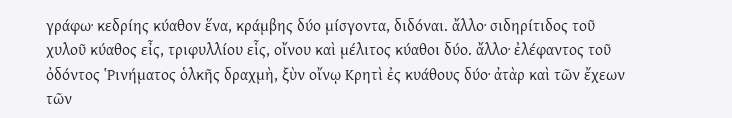γράφω· κεδρίης κύαθον ἕνα, κράμβης δύο μίσγοντα, διδόναι. ἄλλο· σιδηρίτιδος τοῦ χυλοῦ κύαθος εἶς, τριφυλλίου εἷς, οἴνου καὶ μέλιτος κύαθοι δύο. ἄλλο· ἐλέφαντος τοῦ ὀδόντος Ῥινήματος ὁλκῆς δραχμὴ, ξὺν οἴνῳ Κρητὶ ἐς κυάθους δύο· ἀτὰρ καὶ τῶν ἔχεων τῶν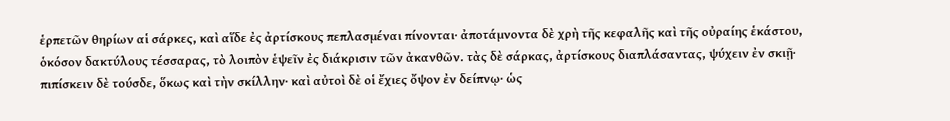ἑρπετῶν θηρίων αἱ σάρκες, καὶ αἵδε ἐς ἀρτίσκους πεπλασμέναι πίνονται· ἀποτάμνοντα δὲ χρὴ τῆς κεφαλῆς καὶ τῆς οὐραίης ἑκάστου, ὁκόσον δακτύλους τέσσαρας, τὸ λοιπὸν ἑψεῖν ἐς διάκρισιν τῶν ἀκανθῶν. τὰς δὲ σάρκας, ἀρτίσκους διαπλάσαντας, ψύχειν ἐν σκιῇ· πιπίσκειν δὲ τούσδε, ὅκως καὶ τὴν σκίλλην· καὶ αὐτοὶ δὲ οἱ ἔχιες ὄψον ἐν δείπνῳ· ὡς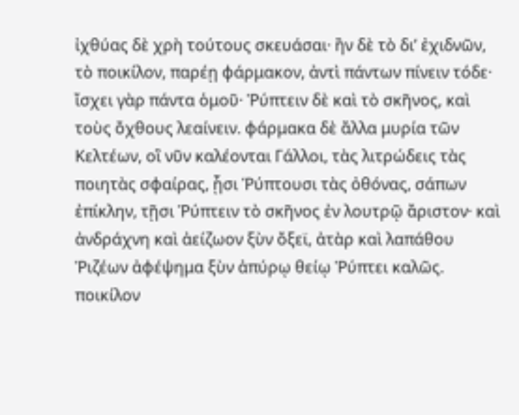ἰχθύας δὲ χρὴ τούτους σκευάσαι· ἢν δὲ τὸ διʼ ἐχιδνῶν, τὸ ποικίλον, παρέῃ φάρμακον, ἀντὶ πάντων πίνειν τόδε· ἴσχει γὰρ πάντα ὁμοῦ· Ῥύπτειν δὲ καὶ τὸ σκῆνος, καὶ τοὺς ὄχθους λεαίνειν. φάρμακα δὲ ἄλλα μυρία τῶν Κελτέων, οἳ νῦν καλέονται Γάλλοι, τὰς λιτρώδεις τὰς ποιητὰς σφαίρας, ᾗσι Ῥύπτουσι τὰς ὀθόνας, σάπων ἐπίκλην, τῇσι Ῥύπτειν τὸ σκῆνος ἐν λουτρῷ ἄριστον· καὶ ἀνδράχνη καὶ ἀείζωον ξὺν ὄξεϊ, ἀτὰρ καὶ λαπάθου Ῥιζέων ἀφέψημα ξὺν ἀπύρῳ θείῳ Ῥύπτει καλῶς. ποικίλον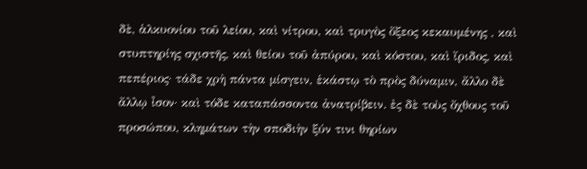δὲ, ἁλκυονίου τοῦ λείου, καὶ νίτρου, καὶ τρυγὸς ὄξεος κεκαυμένης , καὶ στυπτηρίης σχιστῆς, καὶ θείου τοῦ ἀπύρου, καὶ κόστου, καὶ ἴριδος, καὶ πεπέριος· τάδε χρὴ πάντα μίσγειν, ἑκάστῳ τὸ πρὸς δύναμιν, ἄλλο δὲ ἄλλῳ ἶσον· καὶ τόδε καταπάσσοντα ἀνατρίβειν. ἐς δὲ τοὺς ὄχθους τοῦ προσώπου, κλημάτων τὴν σποδιὴν ξύν τινι θηρίων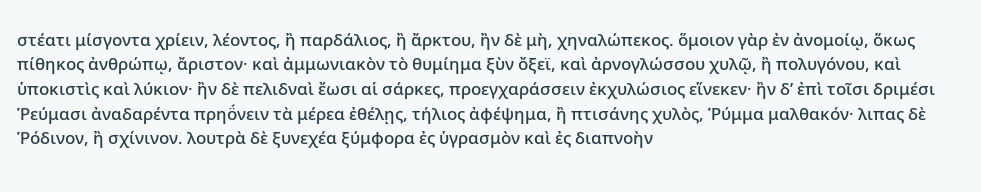στέατι μίσγοντα χρίειν, λέοντος, ἢ παρδάλιος, ἢ ἄρκτου, ἢν δὲ μὴ, χηναλώπεκος. ὅμοιον γὰρ ἐν ἀνομοίῳ, ὅκως πίθηκος ἀνθρώπῳ, ἄριστον· καὶ ἀμμωνιακὸν τὸ θυμίημα ξὺν ὄξεϊ, καὶ ἀρνογλώσσου χυλῷ, ἢ πολυγόνου, καὶ ὑποκιστὶς καὶ λύκιον· ἢν δὲ πελιδναὶ ἔωσι αἱ σάρκες, προεγχαράσσειν ἐκχυλώσιος εἵνεκεν· ἢν δʼ ἐπὶ τοῖσι δριμέσι Ῥεύμασι ἀναδαρέντα πρηο̈́νειν τὰ μέρεα ἐθέλῃς, τήλιος ἀφέψημα, ἢ πτισάνης χυλὸς, Ῥύμμα μαλθακόν· λιπας δὲ Ῥόδινον, ἢ σχίνινον. λουτρὰ δὲ ξυνεχέα ξύμφορα ἐς ὑγρασμὸν καὶ ἐς διαπνοὴν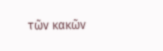τῶν κακῶν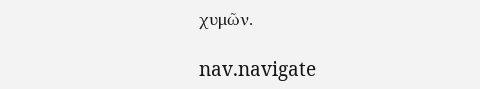χυμῶν.

nav.navigate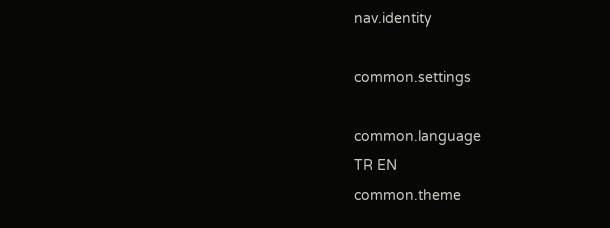nav.identity

common.settings

common.language
TR EN
common.theme